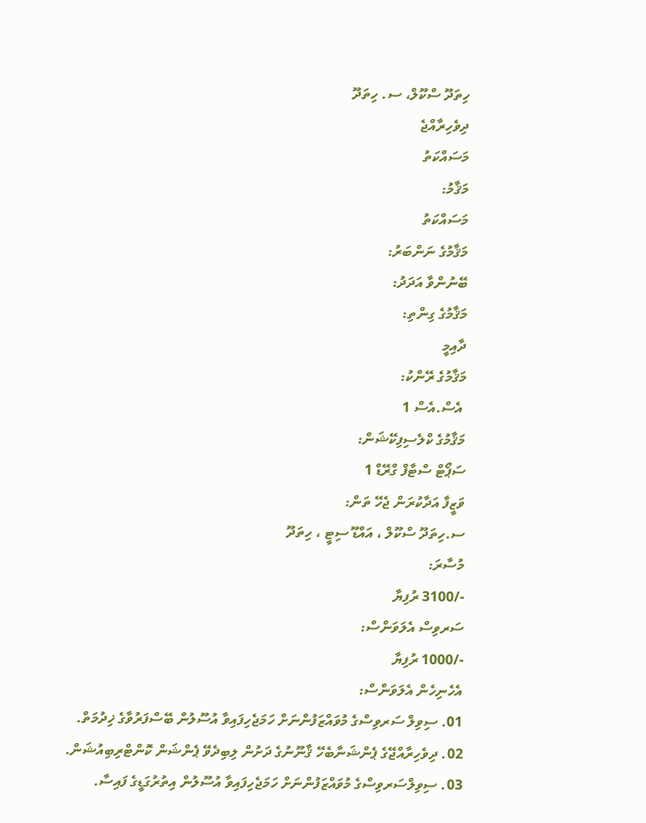ހިތަދޫ ސްކޫލް، ސ. ހިތަދޫ
ދިވެހިރާއްޖެ
މަސައްކަތު
މަޤާމު:
މަސައްކަތު
މަޤާމުގެ ނަންބަރު:
ބޭނުންވާ އަދަދު:
މަޤާމުގެ ގިންތި:
ދާއިމީ
މަޤާމުގެ ރޭންކު:
 އެސް.އެސް 1
މަޤާމުގެ ކްލެސިފިކޭޝަން:
ސަޕޯޓް ސްޓާފް ގްރޭޑް 1
ވަޒީފާ އަދާކުރަން ޖެހޭ ތަން:
ސ.ހިތަދޫ ސްކޫލް ، އައްޑޫ ސިޓީ ، ހިތަދޫ
މުސާރަ:
-/3100 ރުފިޔާ
ސަރވިސް އެލަވަންސް:
-/1000 ރުފިޔާ
އެހެނިހެން އެލަވަންސް:
01. ސިވިލް ސަރވިސްގެ މުވައްޒަފުންނަށް ހަމަޖެހިފައިވާ އުސޫލުން ބޭސްފަރުވާގެ ޚިދުމަތް.
02. ދިވެހިރާއްޖޭގެ ޕެންޝަނާބެހޭ ޤާނޫނުގެ ދަށުން ލިބިދެވޭ ޕެންޝަން ކޮންޓްރިބިއުޝަން.
03. ސިވިލްސަރވިސްގެ މުވައްޒަފުންނަށް ހަމަޖެހިފައިވާ އުސޫލުން އިތުރުގަޑީގެ ފައިސާ.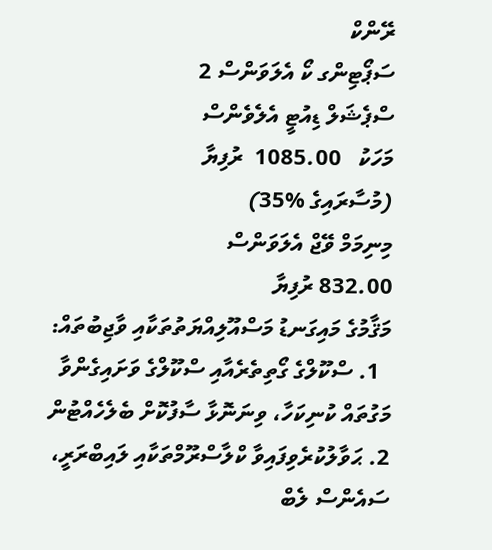ރޭންކް
ސަޕޯޓިންގ ކޯ އެލަވަންސް 2
ސްޕެޝަލް ޑިއުޓީ އެލެވެންސް
މަހަކު   1085.00  ރުފިޔާ
(މުސާރައިގެ %35)
މިނިމަމް ވޭޖް އެލަވަންސް
832.00 ރުފިޔާ
މަޤާމުގެ މައިގަނޑު މަސްއޫލިއްޔަތުތަކާއި ވާޖިބުތައް:
  1. ސްކޫލްގެ ގޯތިތެރެއާއި ސްކޫލްގެ ވަށައިގެންވާ މަގުތައް ކުނިކަހާ، ވިނަނޮޅާ ސާފުކޮށް ބެލެހެއްޓުން
2. ޙަވާލުކުރެވިފައިވާ ކްލާސްރޫމްތަކާއި ލައިބްރަރީ، ސައެންސް ލެބް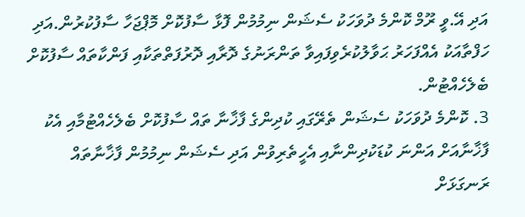އަދި އޭ.ވީ ރޫމް ކޮންމެ ދުވަހަކު ސެޝަން ނިމުމުން ފޮޅާ ސާފުކޮށް މޮޕްޖަހާ ސާފުކުރުން.އަދި ހަފްތާއަކު އެއްފަހަރު ޙަވާލުކުރެވިފައިވާ ތަންރަނުގެ ދޮރާއި ދޮރުފަތްތަކާއި ފަންކާތައް ސާފުކޮށް ބެލެހެއްޓުން.
3. ކޮންމެ ދުވަހަކު ސެޝަން ތެރޭގައި ކުދިންގެ ފާޚާނާ ތައް ސާފުކޮށް ބެލެހެއްޓުމާއި އެކު ފާޚާނާއަށް އަންނަ ކުޑަކުދިންނާއި އެހީތެރިވުން އަދި ސެޝަން ނިމުމުން ފާޚާނާތައް ރަނގަޅަށް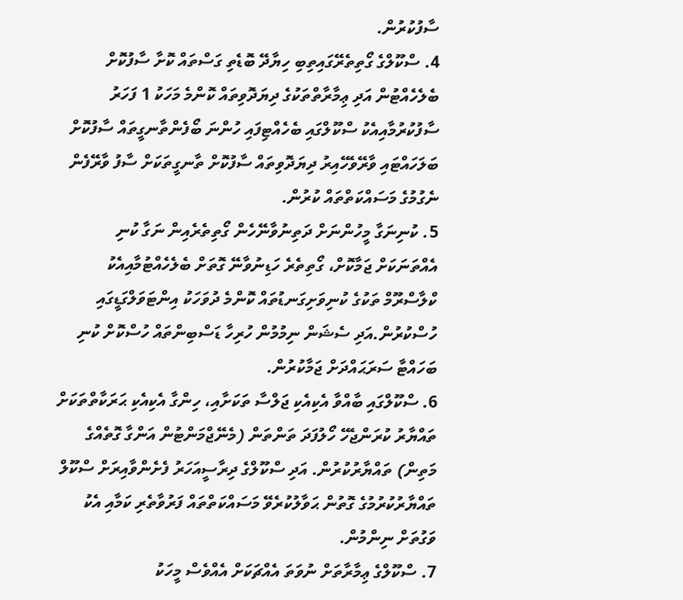ސާފުކުރުން.
4. ސްކޫލްގެ ގޯތިތެރޭގައިތިބި ހިޔާދޭ ބޮޑެތި ގަސްތައް ކޮށާ ސާފުކޮށް ބެލެހެއްޓުން އަދި ޢިމާރާތްތަކުގެ ދިޔަދޮވިތައް ކޮންމެ މަހަކު 1 ފަހަރު ސާފުކުރުމާއިއެކު ސްކޫލްގައި ބެހެއްޓިފައި ހުންނަ ބޯފެންތާނގީތައް ސާފުކޮށް ބަލަހައްޓައި ވާރޭވެހޭއިރު ދިޔަދޮވިތައް ސާފުކޮށް ތާނގީތަކަށް ސާފު ވާރޭފެން ނެގުމުގެ މަސައްކަތްތައް ކުރުން.
5. ކުނިނަގާ މީހުންނަށް ދަތިނުވާނޭހެން ގޯތިތެރެއިން ނަގާ ކުނި އެއްތަނަކަށް ޖަމާކޮށް، ގޯތިތެރެ ހަޑިނުވާނޭ ގޮތަށް ބެލެހެއްޓުމާއިއެކު ކްލާސްރޫމް ތަކުގެ ކުނިވަށިގަނޑުތައް ކޮންމެ ދުވަހަކު އިންޓަވަލްގަޑީގައި ހުސްކުރުން.އަދި ސެޝަން ނިމުމުން ހުރިހާ ޑަސްބިންތައް ހުސްކޮށް ކުނި ބަހައްޓާ ސަރަޙައްދަށް ޖަމާކުރުން.
6. ސްކޫލްގައި ބާއްވާ އެކިއެކި ޖަލްސާ ތަކަށާއި، ހިންގާ އެކިއެކި ޙަރަކާތްތަކަށް ތައްޔާރު ކުރަންޖެހޭ ހޯލުފަދަ ތަންތަން (މެނޭޖްމަންޓުން އަންގާ ގޮތެއްގެ މަތިން) ތައްޔާރުކުރުން. އަދި ސްކޫލްގެ ދިރާސީއަހަރު ފެށެންވާއިރަށް ސްކޫލް ތައްޔާރުކުރުމުގެ ގޮތުން ޙަވާލުކުރެވޭ މަސައްކަތްތައް ފަރުވާތެރި ކަމާއި އެކު ވަގުތަށް ނިންމުން.
7. ސްކޫލްގެ ޢިމާރާތަށް ނުވަތަ އެއްޗަކަށް އެއްވެސް މީހަކު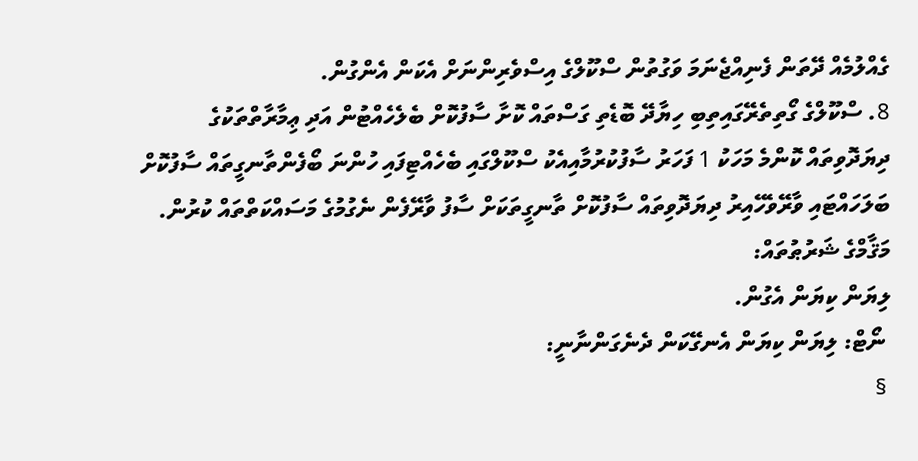ގެއްލުމެއް ދޭތަން ފެނިއްޖެނަމަ ވަގުތުން ސްކޫލްގެ އިސްވެރިންނަށް އެކަން އެންގުން.
8. ސްކޫލްގެ ގޯތިތެރޭގައިތިބި ހިޔާދޭ ބޮޑެތި ގަސްތައް ކޮށާ ސާފުކޮށް ބެލެހެއްޓުން އަދި ޢިމާރާތްތަކުގެ ދިޔަދޮވިތައް ކޮންމެ މަހަކު 1 ފަހަރު ސާފުކުރުމާއިއެކު ސްކޫލްގައި ބެހެއްޓިފައި ހުންނަ ބޯފެންތާނގީތައް ސާފުކޮށް ބަލަހައްޓައި ވާރޭވެހޭއިރު ދިޔަދޮވިތައް ސާފުކޮށް ތާނގީތަކަށް ސާފު ވާރޭފެން ނެގުމުގެ މަސައްކަތްތައް ކުރުން.
މަޤާމްގެ ޝަރުޠުތައް:
ލިޔަން ކިޔަން އެގުން.
 ނޯޓް: ލިޔަން ކިޔަން އެނގޭކަން ދެނެގަންނާނީ:
 §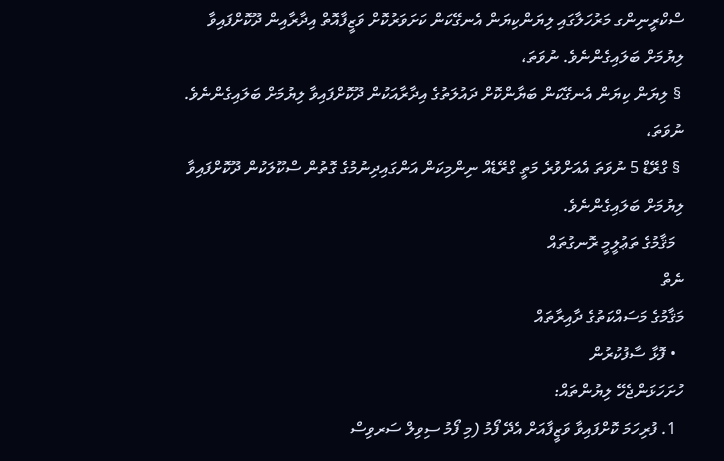ސްކްރީނިންގ މަރުހަލާގައި ލިޔަންކިޔަން އެނގޭކަން ކަށަވަރުކޮށް ވަޒީފާއޮތް އިދާރާއިން ދޫކޮށްފައިވާ ލިޔުމަށް ބަލައިގެންނެވެ. ނުވަތަ،
 § ލިޔަން ކިޔަން އެނގޭކަން ބަޔާންކޮށް ދައުލަތުގެ އިދާރާއަކުން ދޫކޮށްފައިވާ ލިޔުމަށް ބަލައިގެންނެވެ. ނުވަތަ،
 § ގްރޭޑް 5 ނުވަތަ އެއަށްވުރެ މަތީ ގްރޭޑެއް ނިންމިކަން އަންގައިދިނުމުގެ ގޮތުން ސްކޫލަކުން ދޫކޮށްފައިވާ ލިޔުމަށް ބަލައިގެންނެވެ.
  މަޤާމުގެ ތަޢުލީމީ ރޮނގުތައް
ނެތް
މަޤާމުގެ މަސައްކަތުގެ ދާއިރާތައް
  • ފޮޅާ ސާފުކުރުން
ހުށަހަޅަންޖެހޭ ލިޔުންތައް:
  1. ފުރިހަމަ ކޮށްފައިވާ ވަޒީފާއަށް އެދޭ ފޯމު (މި ފޯމު ސިވިލް ސަރވިސް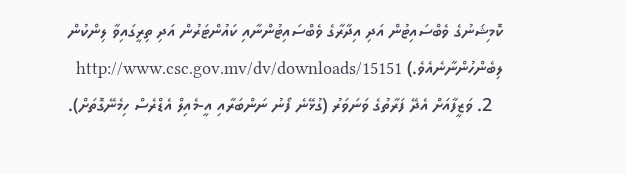ކޮމިޝަނުގެ ވެބްސައިޓުން އަދި އިދާރާގެ ވެބްސައިޓުންނާއި ކައުންޓަރުން އަދި ތިރީގައިވާ ލިންކުން ލިބެންހުންނާނެއެވެ.) http://www.csc.gov.mv/dv/downloads/15151
  2. ވަޒީފާއަށް އެދޭ ފަރާތުގެ ވަނަވަރު (ގުޅޭނެ ފޯނު ނަންބަރާއި އީ-މެއިލް އެޑްރެސް ހިމެނޭގޮތަށް).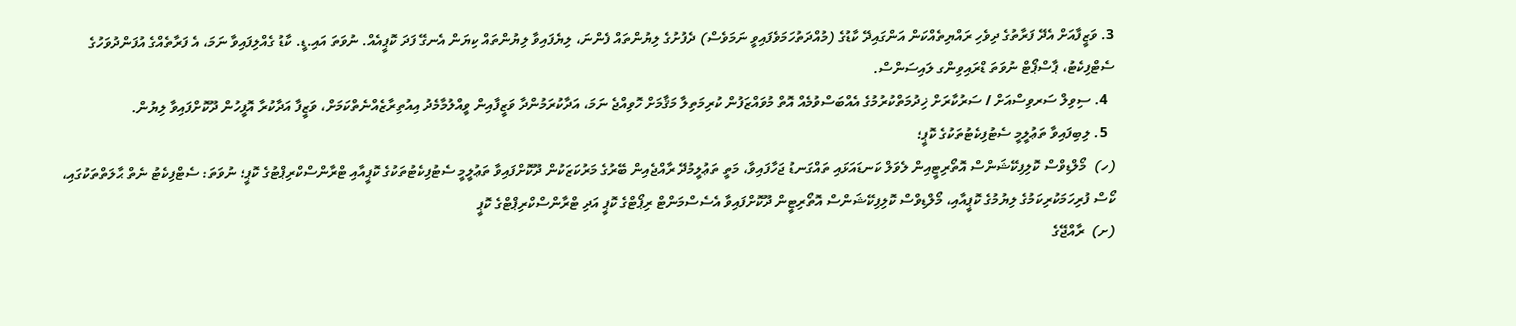3. ވަޒީފާއަށް އެދޭ ފަރާތުގެ ދިވެހި ރައްޔިތެއްކަން އަންގައިދޭ ކާޑުގެ (މުއްދަތުހަމަވެފައިވީ ނަމަވެސް) ދެފުށުގެ ލިޔުންތައް ފެންނަ، ލިޔެފައިވާ ލިޔުންތައް ކިޔަން އެނގޭ ފަދަ ކޮޕީއެއް. ނުވަތަ އައި.ޑީ. ކާޑު ގެއްލިފައިވާ ނަމަ، އެ ފަރާތެއްގެ އުފަންދުވަހުގެ ސެޓްފިކެޓު، ޕާސްޕޯޓް ނުވަތަ ޑްރައިވިންގ ލައިސަންސް.
  4. ސިވިލް ސަރވިސްއަށް / ސަރުކާރަށް ޚިދުމަތްކުރުމުގެ އެއްބަސްވުމެއް އޮތް މުވައްޒަފުން ކުރިމަތިލާ މަޤާމަށް ހޮވިއްޖެ ނަމަ، އަދާކުރަމުންދާ ވަޒީފާއިން ވީއްލުމާމެދު އިއުތިރާޒެއްނެތްކަމަށް، ވަޒީފާ އަދާކުރާ އޮފީހުން ދޫކޮށްފައިވާ ލިޔުން.
  5. ލިބިފައިވާ ތަޢުލީމީ ސެޓުފިކެޓުތަކުގެ ކޮޕީ؛
(ހ)  މޯލްޑިވްސް ކޮލިފިކޭޝަންސް އޮތޯރިޓީއިން ލެވަލް ކަނޑައަޅައި ތައްގަނޑު ޖަހާފައިވާ، މަތީ ތަޢުލީމުދޭ ރާއްޖެއިން ބޭރުގެ މަރުކަޒަކުން ދޫކޮށްފައިވާ ތަޢުލީމީ ސެޓުފިކެޓުތަކުގެ ކޮޕީއާއި ޓްރާންސްކްރިޕްޓުގެ ކޮޕީ؛ ނުވަތަ: ސެޓްފިކެޓު ނެތް ޙާލަތްތަކުގައި، ކޯސް ފުރިހަމަކުރިކަމުގެ ލިޔުމުގެ ކޮޕީއާއި، މޯލްޑިވްސް ކޮލިފިކޭޝަންސް އޮތޯރިޓީން ދޫކޮށްފައިވާ އެސެސްމަންޓް ރިޕޯޓްގެ ކޮޕީ އަދި ޓްރާންސްކްރިޕްޓްގެ ކޮޕީ
(ށ)  ރާއްޖޭގެ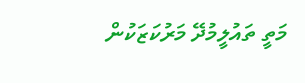މަތީ ތައުލީމުދޭ މަރުކަޒަކުން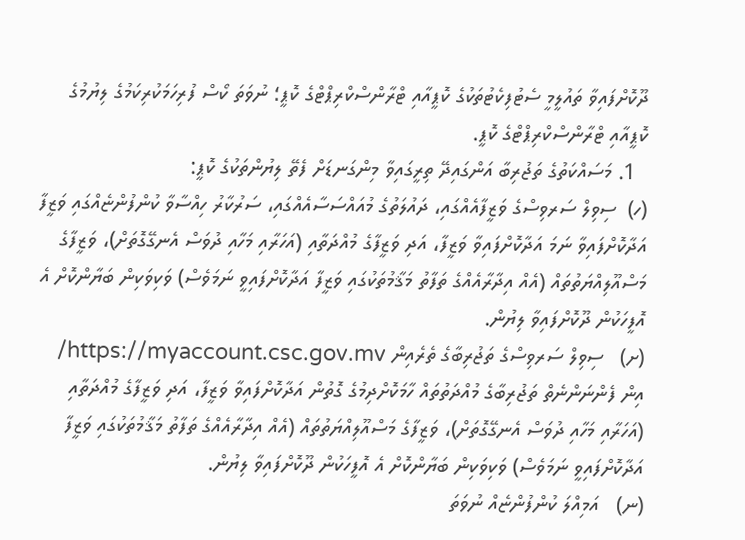ދޫކޮށްފައިވާ ތައުލީމީ ސެޓުފިކެޓުތަކުގެ ކޮޕީއާއި ޓްރާންސްކްރިޕްޓްގެ ކޮޕީ؛ ނުވަތަ ކޯސް ފުރިހަމަކުރިކަމުގެ ލިޔުމުގެ ކޮޕީއާއި ޓްރާންސްކްރިޕްޓްގެ ކޮޕީ.
  1. މަސައްކަތުގެ ތަޖުރިބާ އަންގައިދޭ ތިރީގައިވާ މިންގަނޑަށް ފެތޭ ލިޔުންތަކުގެ ކޮޕީ:
(ހ)  ސިވިލް ސަރވިސްގެ ވަޒީފާއެއްގައި، ދައުލަތުގެ މުއައްސަސާއެއްގައި، ސަރުކާރު ހިއްސާވާ ކުންފުންޏެއްގައި ވަޒީފާ އަދާކޮށްފައިވާ ނަމަ އަދާކޮށްފައިވާ ވަޒީފާ، އަދި ވަޒީފާގެ މުއްދަތާއި (އަހަރާއި މަހާއި ދުވަސް އެނގޭގޮތަށް)، ވަޒީފާގެ މަސްއޫލިއްޔަތުތައް (އެއް އިދާރާއެއްގެ ތަފާތު މަޤާމުތަކުގައި ވަޒީފާ އަދާކޮށްފައިވީ ނަމަވެސް) ވަކިވަކިން ބަޔާންކޮށް އެ އޮފީހަކުން ދޫކޮށްފައިވާ ލިޔުން.
(ށ)   ސިވިލް ސަރވިސްގެ ތަޖުރިބާގެ ތެރެއިން https://myaccount.csc.gov.mv/ އިން ފެންނަންނެތް ތަޖުރިބާގެ މުއްދަތުތައް ހާމަކޮށްދިމުގެ ގޮތުން އަދާކޮށްފައިވާ ވަޒީފާ، އަދި ވަޒީފާގެ މުއްދަތާއި (އަހަރާއި މަހާއި ދުވަސް އެނގޭގޮތަށް)، ވަޒީފާގެ މަސްއޫލިއްޔަތުތައް (އެއް އިދާރާއެއްގެ ތަފާތު މަޤާމުތަކުގައި ވަޒީފާ އަދާކޮށްފައިވީ ނަމަވެސް) ވަކިވަކިން ބަޔާންކޮށް އެ އޮފީހަކުން ދޫކޮށްފައިވާ ލިޔުން.
(ނ)   އަމިއްލަ ކުންފުންޏެއް ނުވަތަ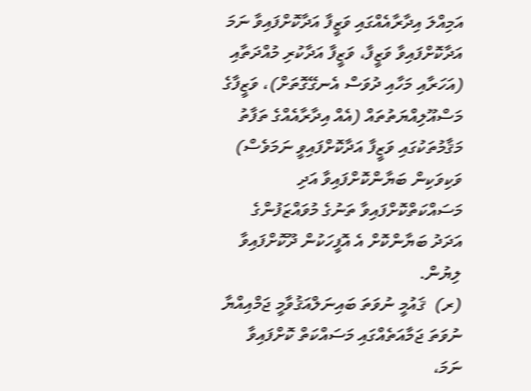އަމިއްލަ އިދާރާއެއްގައި ވަޒީފާ އަދާކޮށްފައިވާ ނަމަ އަދާކޮށްފައިވާ ވަޒީފާ، ވަޒީފާ އަދާކުރި މުއްދަތާއި (އަހަރާއި މަހާއި ދުވަސް އެނގޭގޮތަށް)، ވަޒީފާގެ މަސްއޫލިއްޔަތުތައް (އެއް އިދާރާއެއްގެ ތަފާތު މަޤާމުތަކުގައި ވަޒީފާ އަދާކޮށްފައިވީ ނަމަވެސް) ވަކިވަކިން ބަޔާންކޮށްފައިވާ އަދި މަސައްކަތްކޮށްފައިވާ ތަނުގެ މުވައްޒަފުންގެ އަދަދު ބަޔާންކޮށް އެ އޮފީހަކުން ދޫކޮށްފައިވާ ލިޔުން.
(ރ)  ޤައުމީ ނުވަތަ ބައިނަލްއަޤުވާމީ ޖަމްއިއްޔާ ނުވަތަ ޖަމާއަތެއްގައި މަސައްކަތް ކޮށްފައިވާ ނަމަ،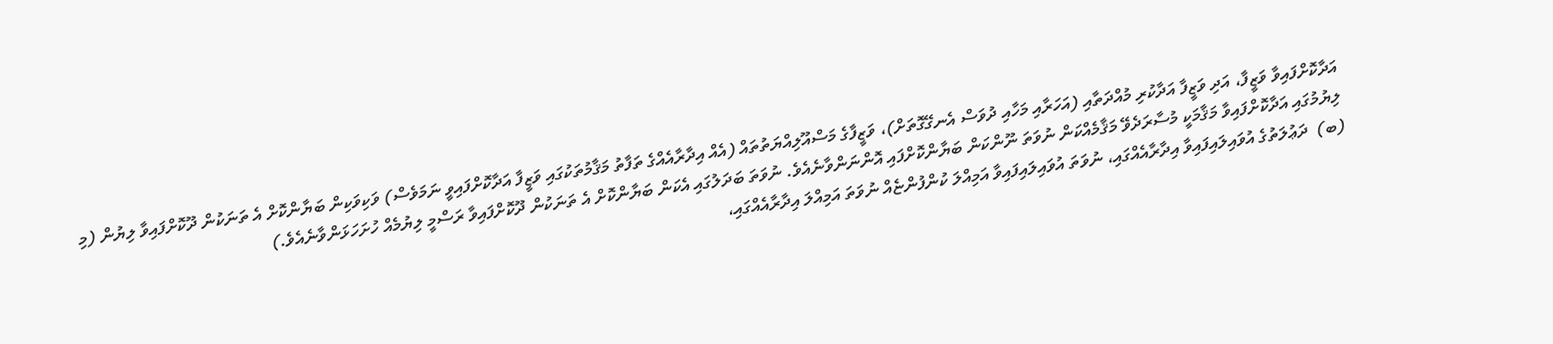އަދާކޮށްފައިވާ ވަޒީފާ، އަދި ވަޒީފާ އަދާކުރި މުއްދަތާއި (އަހަރާއި މަހާއި ދުވަސް އެނގޭގޮތަށް)، ވަޒީފާގެ މަސްއޫލިއްޔަތުތައް (އެއް އިދާރާއެއްގެ ތަފާތު މަޤާމުތަކުގައި ވަޒީފާ އަދާކޮށްފައިވީ ނަމަވެސް) ވަކިވަކިން ބަޔާންކޮށް އެ ތަނަކުން ދޫކޮށްފައިވާ ލިޔުން (މި ލިޔުމުގައި އަދާކޮށްފައިވާ މަޤާމަކީ މުސާރަދެވޭ މަޤާމެއްކަން ނުވަތަ ނޫންކަން ބަޔާންކޮށްފައި އޮންނަންވާނެއެވެ. ނުވަތަ ބަދަލުގައި އެކަން ބަޔާންކޮށް އެ ތަނަކުން ދޫކޮށްފައިވާ ރަސްމީ ލިޔުމެއް ހުށަހަޅަންވާނެއެވެ.)
(ބ)  ދަޢުލަތުގެ އުވައިލައިފައިވާ އިދާރާއެއްގައި، ނުވަތަ އުވައިލައިފައިވާ އަމިއްލަ ކުންފުންޏެއް ނުވަތަ އަމިއްލަ އިދާރާއެއްގައި،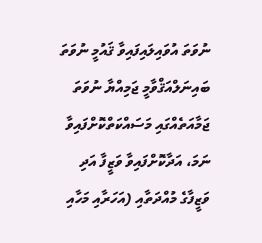ނުވަތަ އުވައިލައިފައިވާ ޤައުމީ ނުވަތަ ބައިނަލްއަޤްވާމީ ޖަމިއްޔާ ނުވަތަ ޖަމާއަތެއްގައި މަސައްކަތްކޮށްފައިވާ ނަމަ، އަދާކޮށްފައިވާ ވަޒީފާ އަދި ވަޒީފާގެ މުއްދަތާއި (އަހަރާއި މަހާއި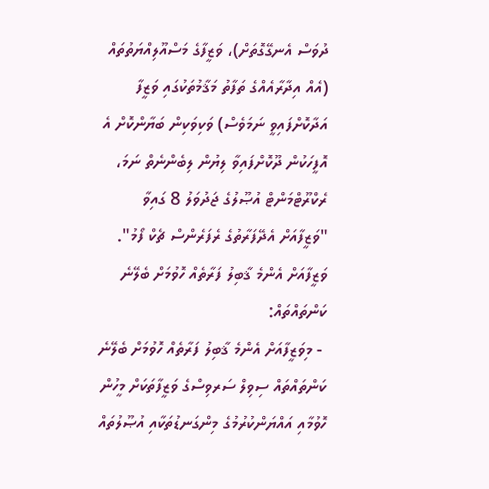ދުވަސް އެނގޭގޮތަށް)، ވަޒީފާގެ މަސްއޫލިއްޔަތުތައް (އެއް އިދާރާއެއްގެ ތަފާތު މަޤާމުތަކުގައި ވަޒީފާ އަދާކޮށްފައިވީ ނަމަވެސް) ވަކިވަކިން ބަޔާންކޮށް އެ އޮފީހަކުން ދޫކޮށްފައިވާ ލިޔުން ލިބެންނެތް ނަމަ، ރެކްރޫޓްމަންޓް އުޞޫލުގެ ޖަދުވަލު 8 ގައިވާ "ވަޒީފާއަށް އެދޭފަރާތުގެ ރެފަރެންސް ޗެކް ފޯމު".
ވަޒީފާއަށް އެންމެ ޤާބިލު ފަރާތެއް ހޮވުމަށް ބެލޭނެ ކަންތައްތައް:
 - މިވަޒީފާއަށް އެންމެ ޤާބިލު ފަރާތެއް ހޮވުމަށް ބެލޭނެ ކަންތައްތައް ސިވިލް ސަރވިސްގެ ވަޒީފާތަކަށް މީހުން ހޮވުމާއި އައްޔަންކުރުމުގެ މިންގަނޑުތަކާއި އުޞޫލުތައް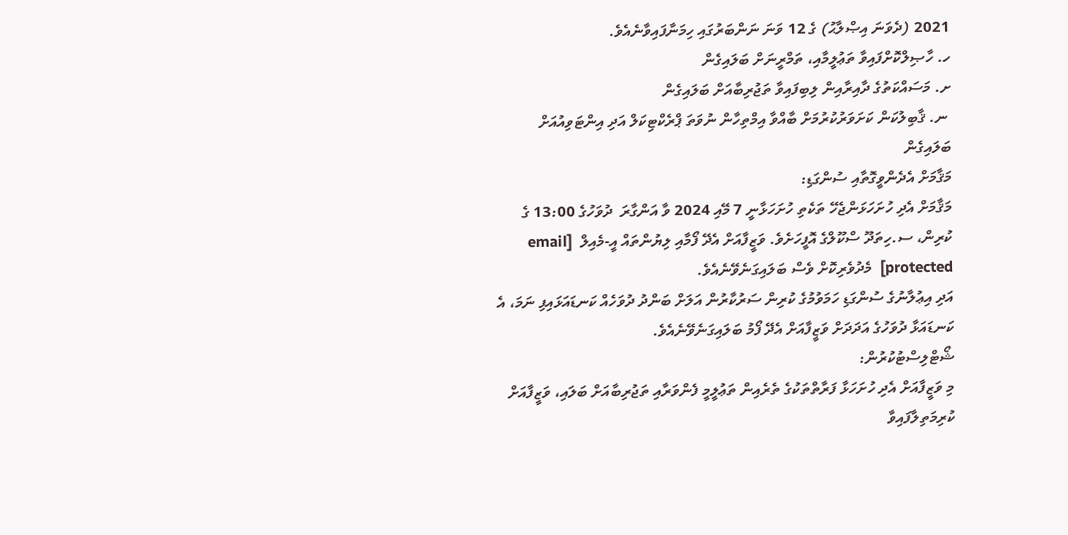2021 (ދެވަނަ އިޞްލާޙު) ގެ 12 ވަނަ ނަންބަރުގައި ހިމަނާފައިވާނެއެވެ.
ހ. ހާޞިލްކޮށްފައިވާ ތަޢުލީމާއި، ތަމްރީނަށް ބަލައިގެން
ށ. މަސައްކަތުގެ ދާއިރާއިން ލިބިފައިވާ ތަޖުރިބާއަށް ބަލައިގެން
 ނ. ޤާބިލުކަން ކަށަވަރުކުރުމަށް ބާއްވާ އިމްތިހާން ނުވަތަ ޕްރެކްޓިކަލް އަދި އިންޓަވިއުއަށް ބަލައިގެން
މަޤާމަށް އެދެންވީގޮތާއި ސުންގަޑި:
މަޤާމަށް އެދި ހުށަހަޅަންޖެހޭ ތަކެތި ހުށަހަޅާނީ 7 މޭއި 2024 ވާ އަންގާރަ  ދުވަހުގެ 13:00 ގެ ކުރިން، ސ.ހިތަދޫ ސްކޫލްގެ އޮފީހަށެވެ. ވަޒީފާއަށް އެދޭ ފޯމާއި ލިޔުންތައް އީ-މެއިލް  [email protected]  މެދުވެރިކޮށް ވެސް ބަލައިގަނެވޭނެއެވެ.
އަދި އިޢުލާނުގެ ސުންގަޑި ހަމަވުމުގެ ކުރިން ސަރުކާރުން އަލަށް ބަންދު ދުވަހެއް ކަނޑައަޅައިފި ނަމަ، އެ ކަނޑައަޅާ ދުވަހުގެ އަދަދަށް ވަޒީފާއަށް އެދޭ ފޯމު ބަލައިގަނެވޭނެއެވެ.
ޝޯޓްލިސްޓުކުރުން:
މި ވަޒީފާއަށް އެދި ހުށަހަޅާ ފަރާތްތަކުގެ ތެރެއިން ތަޢުލީމީ ފެންވަރާއި ތަޖުރިބާއަށް ބަލައި، ވަޒީފާއަށް ކުރިމަތިލާފައިވާ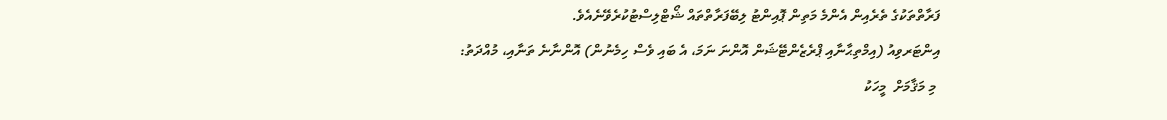ފަރާތްތަކުގެ ތެރެއިން އެންމެ މަތިން ޕޮއިންޓު ލިބޭފަރާތްތައް ޝޯޓްލިސްޓުކުރެވޭނެއެވެ.
އިންޓަރވިއު (އިމްތިޙާނާއި ޕްރެޒެންޓޭޝަން އޮންނަ ނަމަ، އެ ބައި ވެސް ހިމެނުން) އޮންނާނެ ތަނާއި، މުއްދަތު:
 މި މަޤާމަށް  މީހަކު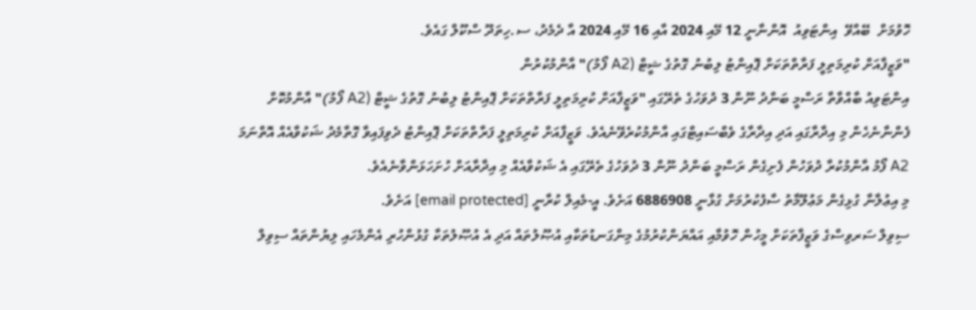ހޮވުމަށް  ބޭއްވޭ  އިންޓަވިއު  އޮންނާނީ 12 މޭއި 2024 އާއި 16 މޭއި 2024 އާ ދެމެދު، ސ.ހިތަދޫ ސްކޫލް ގައެވެ.
"ވަޒީފާއަށް ކުރިމަތިލީ ފަރާތްތަކަށް ޕޮއިންޓު ލިބުނު ގޮތުގެ ޝީޓް (A2 ފޯމު)" އާންމުކުރުން
އިންޓަވިއު ބާއްވާތާ ރަސްމީ ބަންދު ނޫން 3 ދުވަހުގެ ތެރޭގައި "ވަޒީފާއަށް ކުރިމަތިލީ ފަރާތްތަކަށް ޕޮއިންޓު ލިބުނު ގޮތުގެ ޝީޓް (A2 ފޯމު)" އާންމުކޮށް ފެންނާނެހެން މި އިދާރާގައި އަދި އިދާރާގެ ވެބްސައިޓްގައި އާންމުކުރެވޭނެއެވެ. ވަޒީފާއަށް ކުރިމަތިލީ ފަރާތްތަކަށް ޕޮއިންޓު ދެވިފައިވާ ގޮތާމެދު ޝަކުވާއެއް އޮތްނަމަ A2 ފޯމު އާންމުކުރާ ދުވަހުން ފެށިގެން ރަސްމީ ބަންދު ނޫން 3 ދުވަހުގެ ތެރޭގައި އެ ޝަކުވާއެއް މި އިދާރާއަށް ހުށަހަޅަންވާނެއެވެ.
މި އިޢުލާނާ ގުޅިގެން މަޢުލޫމާތު ސާފުކުރުމަށް ގުޅާނީ 6886908 އަށެވެ. އީ-މެއިލް ކުރާނީ [email protected] އަށެވެ.
ސިވިލް ސަރވިސްގެ ވަޒީފާތަކަށް މީހުން ހޮވުމާއި އައްޔަންކުރުމުގެ މިންގަނޑުތަކާއި އުޞޫލުތައް އަދި އެ އުޞޫލުތަކާ ގުޅުންހުރި އެންމެހައި ލިޔުންތައް ސިވިލް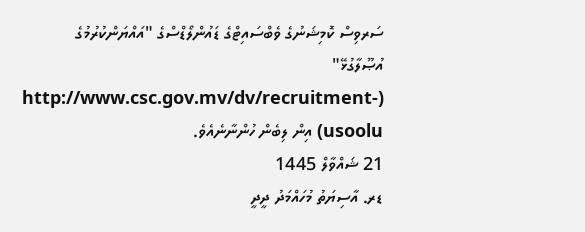ސަރވިސް ކޮމިޝަނުގެ ވެބްސައިޓްގެ ޑައުންލޯޑްސްގެ "އައްޔަންކުރުމުގެ އުޞޫލާގުޅޭ" (http://www.csc.gov.mv/dv/recruitment-usoolu) އިން ލިބެން ހުންނާނެއެވެ.
21 ޝައްވާލް 1445
ޑރ. އާސިޔަތު މުހައްމަދު ދީދީ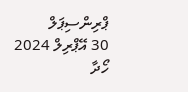ޕްރިންސިޕަލް
30 އޭޕްރިލް 2024
ހޯދާ